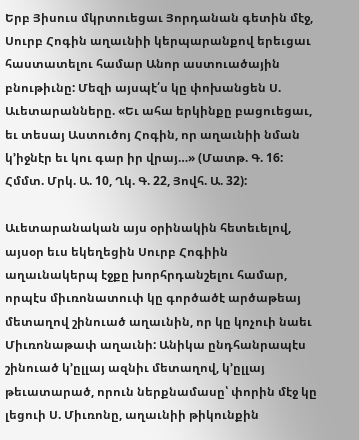Երբ Յիսուս մկրտուեցաւ Յորդանան գետին մէջ, Սուրբ Հոգին աղաւնիի կերպարանքով երեւցաւ հաստատելու համար Անոր աստուածային բնութիւնը: Մեզի այսպէ՛ս կը փոխանցեն Ս. Աւետարանները. «Եւ ահա երկինքը բացուեցաւ, եւ տեսայ Աստուծոյ Հոգին, որ աղաւնիի նման կ’իջնէր եւ կու գար իր վրայ…» (Մատթ. Գ. 16: Հմմտ. Մրկ. Ա. 10, Ղկ. Գ. 22, Յովհ. Ա. 32):

Աւետարանական այս օրինակին հետեւելով, այսօր եւս եկեղեցին Սուրբ Հոգիին աղաւնակերպ էջքը խորհրդանշելու համար, որպէս միւռոնատուփ կը գործածէ արծաթեայ մետաղով շինուած աղաւնին, որ կը կոչուի նաեւ Միւռոնաթափ աղաւնի: Անիկա ընդհանրապէս շինուած կ’ըլլայ ազնիւ մետաղով, կ’ըլլայ թեւատարած, որուն ներքնամասը՝ փորին մէջ կը լեցուի Ս. Միւռոնը, աղաւնիի թիկունքին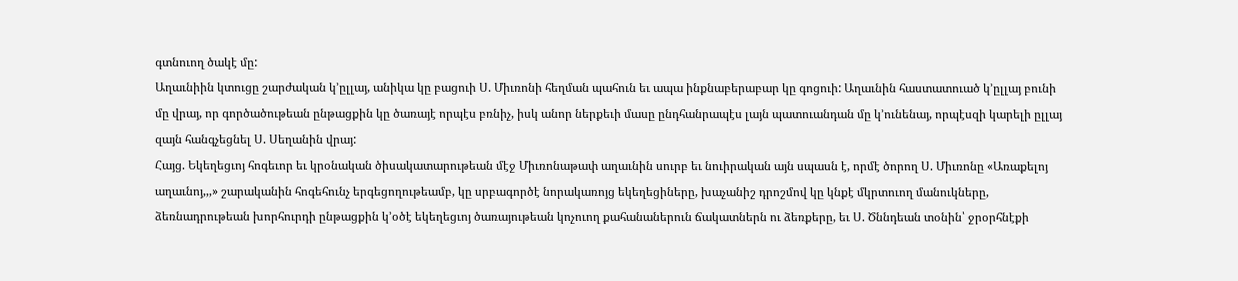գտնուող ծակէ մը:
Աղաւնիին կտուցը շարժական կ’ըլլայ, անիկա կը բացուի Ս. Միւռոնի հեղման պահուն եւ ապա ինքնաբերաբար կը գոցուի: Աղաւնին հաստատուած կ’ըլլայ բունի մը վրայ, որ գործածութեան ընթացքին կը ծառայէ որպէս բռնիչ, իսկ անոր ներքեւի մասը ընդհանրապէս լայն պատուանդան մը կ’ունենայ, որպէսզի կարելի ըլլայ զայն հանգչեցնել Ս. Սեղանին վրայ:
Հայց. Եկեղեցւոյ հոգեւոր եւ կրօնական ծիսակատարութեան մէջ Միւռոնաթափ աղաւնին սուրբ եւ նուիրական այն սպասն է, որմէ ծորող Ս. Միւռոնը «Առաքելոյ աղաւնոյ,,,» շարականին հոգեհունչ երգեցողութեամբ, կը սրբագործէ նորակառոյց եկեղեցիները, խաչանիշ դրոշմով կը կնքէ մկրտուող մանուկները, ձեռնադրութեան խորհուրդի ընթացքին կ’օծէ եկեղեցւոյ ծառայութեան կոչուող քահանաներուն ճակատներն ու ձեռքերը, եւ Ս. Ծննդեան տօնին՝ ջրօրհնէքի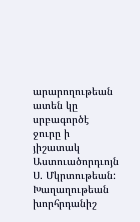արարողութեան ատեն կը սրբագործէ ջուրը ի յիշատակ Աստուածորդւոյն Ս. Մկրտութեան:
Խաղաղութեան խորհրդանիշ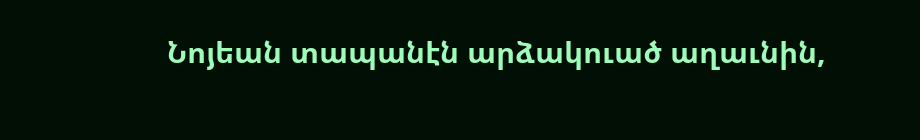Նոյեան տապանէն արձակուած աղաւնին,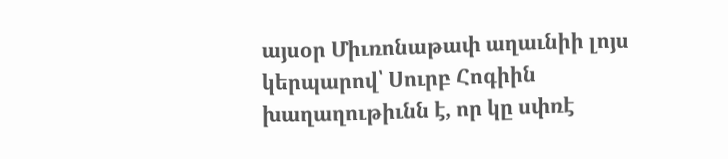այսօր Միւռոնաթափ աղաւնիի լոյս կերպարով՝ Սուրբ Հոգիին խաղաղութիւնն է, որ կը սփռէ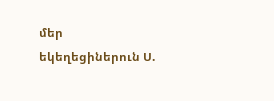մեր եկեղեցիներուն Ս.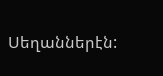Սեղաններէն: